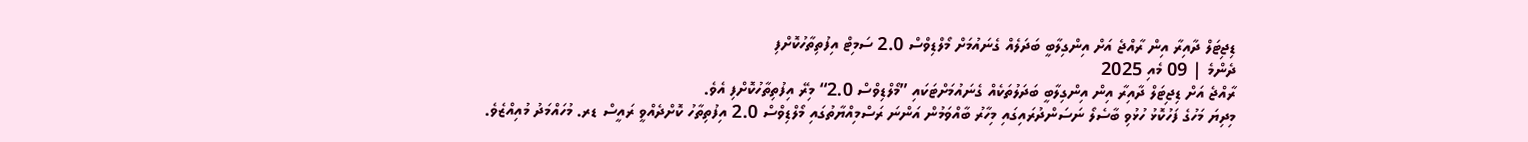ޑިޖިޓަލް ދާއިރާ އިން ރާއްޖެ އަށް އިންގިލާބީ ބަދަލެއް ގެނައުމަށް މޯލްޑިވްސް 2.0 ސަމިޓް އިފުތިތާހުކޮށްފި
ދެންމެ | 09 މެއި 2025
ރާއްޖެ އަށް ޑިޖިޓަލް ދާއިރާ އިން އިންގިލާބީ ބަދަލުތަކެއް ގެނައުމަށްޓަކައި ”މޯލްޑިވްސް 2.0“ މިރޭ އިފުތިތާހުކޮށްފި އެވެ.
މިދިޔަ މަހުގެ ފަހުކޮޅު ހުޅުވި ބާސެލޯ ނަސަންދުރައިގައި މިހާރު ބާއްވަމުން އަންނަ ރަސްމިއްޔާތުގައި މޯލްޑިވްސް 2.0 އިފުތިތާހު ކޮށްދެއްވީ ރައީސް ޑރ. މުހައްމަދު މުއިއްޒެވެ.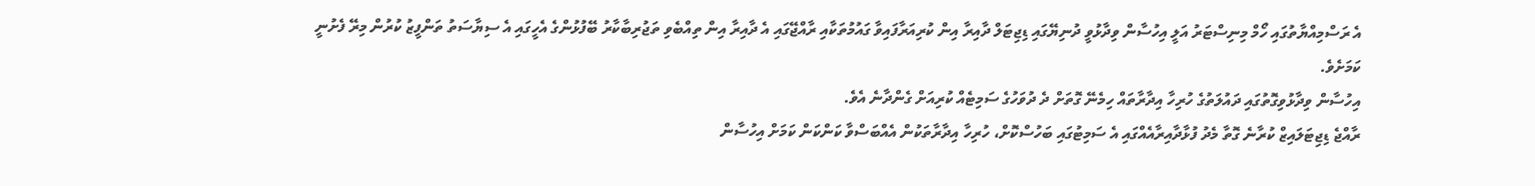އެ ރަސްމިއްޔާތުގައި ހޯމް މިނިސްޓަރު އަލީ އިހުސާން ވިދާޅުވީ ދުނިޔޭގައި ޑިޖިޓަލް ދާއިރާ އިން ކުރިއަރާފައިވާ ގައުމުތަކާއި ރާއްޖޭގައި އެ ދާއިރާ އިން ތިއްބެވި ތަޖުރިބާކާރު ބޭފުޅުންގެ އެހީގައި އެ ސިޔާސަތު ތަންފީޒު ކުރުން މިރޭ ފެށުނީ ކަމަށެވެ.
އިހުސާން ވިދާޅުވިގޮތުގައި ދައުލަތުގެ ހުރިހާ އިދާރާތައް ހިމެނޭ ގޮތަށް ދެ ދުވަހުގެ ސަމިޓެއް ކުރިއަށް ގެންދާނެ އެވެ.
ރާއްޖެ ޑިޖިޓަލައިޒް ކުރާނެ ގޮތާ މެދު ފުޅާދާއިރާއެއްގައި އެ ސަމިޓުގައި ބަހުސްކޮށް، ހުރިހާ އިދާރާތަކުން އެއްބަސްވާ ކަންކަން ކަމަށް އިހުސާން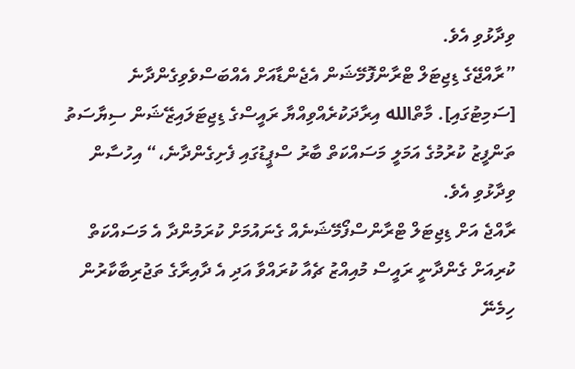ވިދާޅުވި އެވެ.
”ރާއްޖޭގެ ޑިޖިޓަލް ޓްރާންފޮމޭޝަން އެޖެންޑާއަށް އެއްބަސްވެވިގެންދާނެ [ސަމިޓުގައި]. މާތްالله އިރާދަކުރެއްވިއްޔާ ރައީސްގެ ޑިޖިޓަލައިޒޭޝަން ސިޔާސަތު ތަންފީޒު ކުރުމުގެ އަމަލީ މަސައްކަތް ބާރު ސްޕީޑުގައި ފެށިގެންދާނެ،“ އިހުސާން ވިދާޅުވި އެވެ.
ރާއްޖެ އަށް ޑިޖިޓަލް ޓްރާންސްފޯމޭޝަނެއް ގެނައުމަށް ކުރަމުންދާ އެ މަސައްކަތް ކުރިއަށް ގެންދާނީ ރައީސް މުއިއްޒު ޗެއާ ކުރައްވާ އަދި އެ ދާއިރާގެ ތަޖުރިބާކާރުން ހިމެނޭ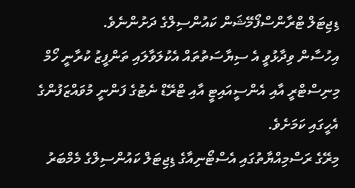ޑިޖިޓަލް ޓްރާންސްފޯމޭޝަން ކައުންސިލްގެ ދަށުންނެވެ.
އިހުސާން ވިދާޅުވީ އެ ސިޔާސަތުތައް އެކުލަވާލައި ތަންފީޒު ކުރާނީ ހޯމް މިނިސްޓްރީ އާއި އެންސީއައިޓީ އާއި ޓްރޭޑް ނެޓުގެ ފަންނީ މުވައްޒަފުންގެ އެހީގައި ކަމަށެވެ.
މިރޭގެ ރަސްމިއްޔާތުގައި އެސްޓޯނިއާގެ ޑިޖިޓަލް ކައުންސިލްގެ މެމްބަރު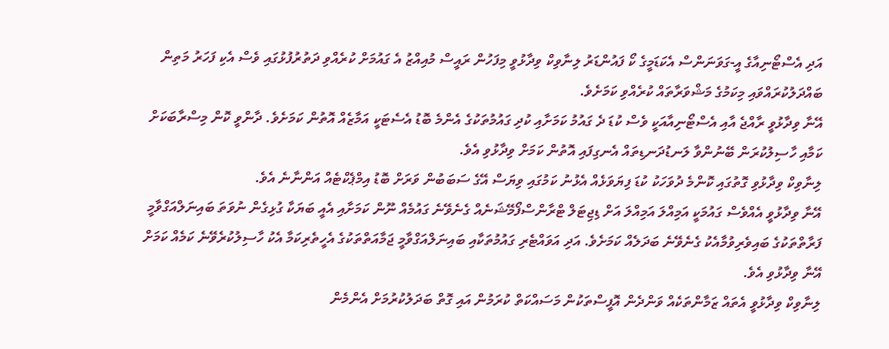އަދި އެސްޓޯނިއާގެ އީ-ގަވަނަންސް އެކަޑަމީގެ ކޯ ފައުންޑަރު ލިނާވިކް ވިދާޅުވީ މިފަހުން ރައީސް މުއިއްޒު އެ ގައުމަށް ކުރެއްވި ދަތުރުފުޅުގައި ވެސް އެކި ފަހަރު މަތިން ބައްދަލުކުރައްވައި މިކަމުގެ މަޝްވަރާތައް ކުރެއްވި ކަމަށެވެ.
އޭނާ ވިދާޅުވީ ރާއްޖެ އާއި އެސްޓޯނިއާއަކީ ވެސް ކުޑަ ދެ ގައުމު ކަމަށާއި ކުދި ގައުމުތަކުގެ އެންމެ ބޮޑު އެސެޓަކީ އަމާޒެއް އޮތުން ކަމަށެވެ. ދާންވީ ކޮން މިސްރާބަކަށް ކަމާއި ހާސިލުކުރަން ބޭނުންވާ ލަނޑުދަނޑިތައް އެނގިފައި އޮތުން ކަމަށް ވިދާޅުވި އެވެ.
ލިނާވިކް ވިދާޅުވި ގޮތުގައި ކޮންމެ ދުވަހަކު ކުޑަ ފިޔަވަޅެއް އެޅުނު ކަމުގައި ވިޔަސް އޭގެ ސަބަބުން ވަރަށް ބޮޑު އިމްޕެކްޓެއް އަންނާނެ އެވެ.
އޭނާ ވިދާޅުވީ އެއްވެސް ގައުމަކީ އަމިއްލަ އަމިއްލަ އަށް ޑިޖިޓަލް ޓްރާންސްފޯމޭޝަނެއް ގެނެވޭނެ ގައުމެއް ނޫން ކަމަށާއި އެއީ ބަޔަކާ ގުޅިގެން ނުވަތަ ބައިނަލްއަގްވާމީ ފަރާތްތަކުގެ ބައިވެރިވުމާއެކު ގެނެވޭނެ ބަދަލެއް ކަމަށެވެ. އަދި އަވައްޓެރި ގައުމުތަކާއި ބައިނަލްއަގްވާމީ ޖަމާއަތްތަކުގެ އެހީތެރިކަމާ އެކު ހާސިލުކުރެވޭނެ ކަމެއް ކަމަށް އޭނާ ވިދާޅުވި އެވެ.
ލިނާވިކް ވިދާޅުވީ އެތައް ޒަމާންތަކެއް ވަންދެން އޮފީސްތަކުން މަސައްކަތް ކުރަމުން އައި ގޮތް ބަދަލުކުރުމަށް އެންމެން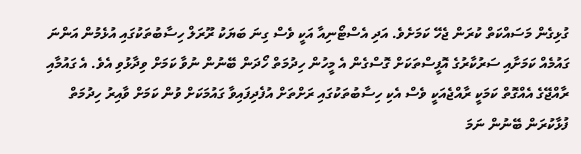ގުޅިގެން މަސައްކަތް ކުރަން ޖެހޭ ކަމަށެވެ. އަދި އެސްޓޯނިއާ އަކީ ވެސް ގިނަ ބަޔަކު ރޫރަލް ހިސާބުތަކުގައި އުޅެމުން އަންނަ ގައުމެއް ކަމަށާއި ސަރުކާރުގެ އޮފީސްތަކަށް ގޮސްގެން އެ މީހުން ހިދުމަތް ހޯދަން ބޭނުން ނުވާ ކަމަށް ވިދާޅުވި އެވެ. އެ ގައުމާއި ރާއްޖޭގެ އެއްގޮތް ކަމަކީ ރާއްޖެއަކީ ވެސް އެކި ހިސާބުތަކުގައި ރަށްތަށް އުފެދިފައިވާ ގައުމަކަށް ވުން ކަމަށް ވާއިރު ހިދުމަތް ފުޅާކުރަން ބޭނުން ނަމަ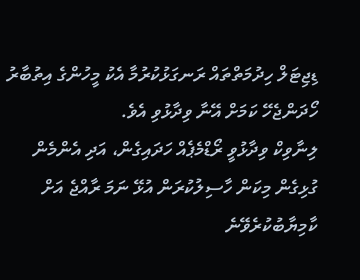ޑިޖިޓަލް ހިދުމަތްތައް ރަނގަޅުކުރުމާ އެކު މީހުންގެ އިތުބާރު ހޯދަންޖެހޭ ކަމަށް އޭނާ ވިދާޅުވި އެވެ.
ލިނާވިކް ވިދާޅުވީ ރޯޑްމެޕެއް ހަދައިގެން، އަދި އެންމެން ގުޅިގެން މިކަން ހާސިލުކުރަން އުޅޭ ނަމަ ރާއްޖެ އަށް ކާމިޔާބުކުރެވޭނެ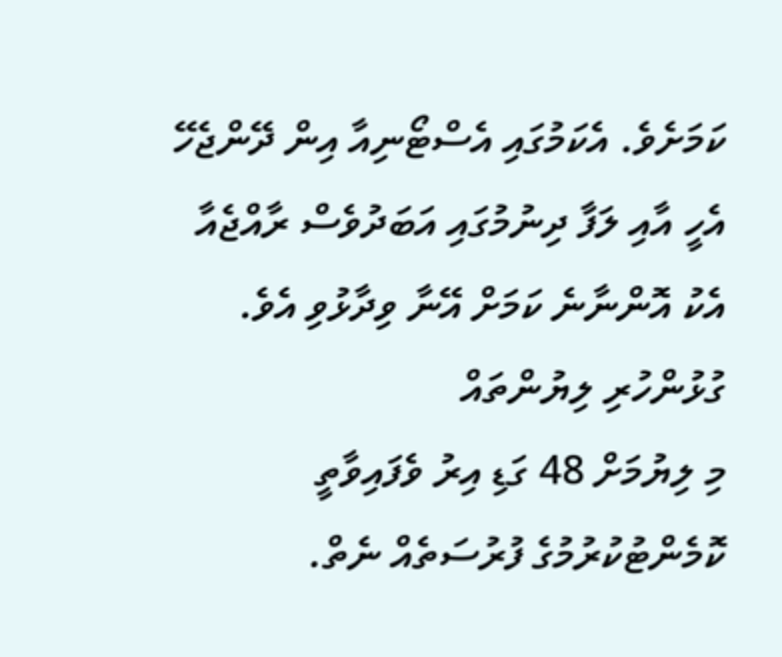ކަމަށެވެ. އެކަމުގައި އެސްޓޯނިއާ އިން ދޭންޖެހޭ އެހީ އާއި ލަފާ ދިނުމުގައި އަބަދުވެސް ރާއްޖެއާ އެކު އޮންނާނެ ކަމަށް އޭނާ ވިދާޅުވި އެވެ.
ގުޅުންހުރި ލިޔުންތައް
މި ލިޔުމަށް 48 ގަޑި އިރު ވެފައިވާތީ ކޮމެންޓުކުރުމުގެ ފުރުސަތެއް ނެތް.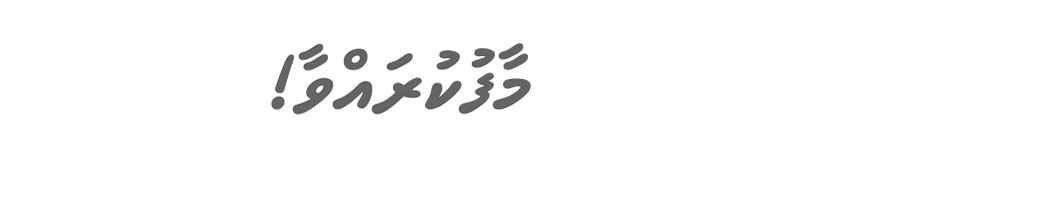މާފުކުރައްވާ!